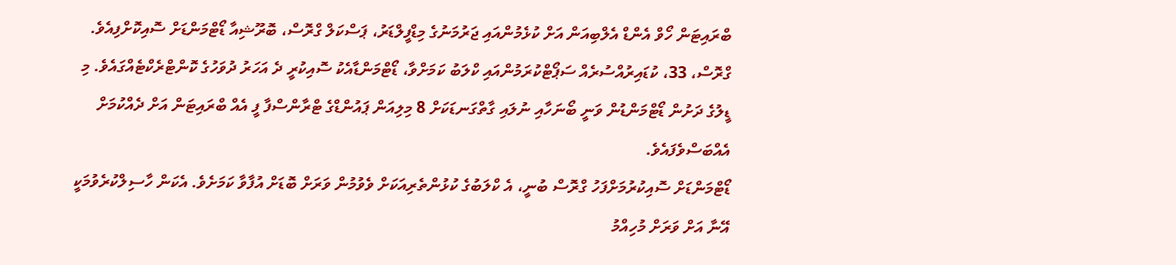ބްރައިޓަން ހޯވް އެންޑް އެލްބިއަން އަށް ކުޅެމުންއައި ޖަރުމަނުގެ މިޑްފީލްޑަރު، ޕަސްކަލް ގްރޮސް، ބޮރޫޝިއާ ޑޯޓްމަންޑަށް ސޮއިކޮށްފިއެވެ.
ގްރޮސް، 33، ކުޑައިރުއްސުރެއް ސަޕޯޓްކުރަމުންއައި ކްލަބު ކަމަށްވާ، ޑޯޓްމަންޑާއެކު ސޮއިކުރީ ދެ އަހަރު ދުވަހުގެ ކޮންޓްރެކްޓެއްގައެވެ. މި ޑީލުގެ ދަށުން ޑޯޓްމަންޑުން ވަނީ ބޯނަހާއި ނުލައި ގާތްގަނޑަކަށް 8 މިލިއަން ޕައުންޑްގެ ޓްރާންސްފާ ފީ އެއް ބްރައިޓަން އަށް ދެއްކުމަށް އެއްބަސްވެފައެވެ.
ޑޯޓްމަންޑަށް ސޮއިކުރުމަށްފަހު ގްރޮސް ބުނީ، އެ ކްލަބުގެ ކުޅުންތެރިއަކަށް ވެވުމުން ވަރަށް ބޮޑަށް އުފާވާ ކަމަށެވެ. އެކަން ހާސިލްކުރެވުމަކީ އޭނާ އަށް ވަރަށް މުހިއްމު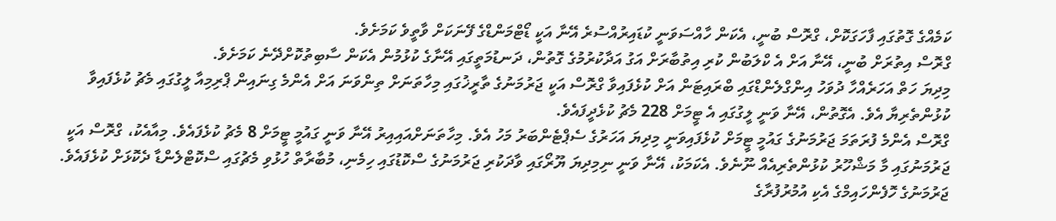ކަމެއްގެ ގޮތުގައި ފާހަގަކޮށް، ގްރޮސް ބުނީ، އެކަން ހާއްސަވަނީ ކުޑައިރުއްސުރެ އޭނާ އަކީ ޑޯޓްމަންޑްގެ ފޭނަކަށް ވާތީވެ ކަމަށެވެ.
ގްރޮސް އިތުރަށް ބުނީ، އޭނާ އަށް އެ ކްލަބުން ކުރި އިތުބާރަށް އަގު އަދާކުރުމުގެ ގޮތުން، ދަނޑުމަތީގައި އޭނާގެ ކުޅުމުން އެކަން ސާބިތުކޮށްދޭނެ ކަމަށެވެ.
މިދިޔަ ހަތް އަހަރެއްހާ ދުވަހު އިންގްލެންޑްގައި ބްރައިޓަން އަށް ކުޅެފައިވާ ގްރޮސް އަކީ ޖަރުމަނުގެ ތާރީޚުގައި މިހާތަނަށް ތިންވަނަ އަށް އެންމެ ގިނައިން ޕްރިމިއާ ލީގުގައި މެޗު ކުޅެފައިވާ ކުޅުންތެރިޔާ އެވެ. އެގޮތުން، އޭނާ ވަނީ ލީގުގައި އެ ޓީމަށް 228 މެޗު ކުޅެދީފައެވެ.
ގްރޮސް އެންމެ ފުރަތަމަ ޖަރުމަނުގެ ގައުމީ ޓީމަށް ކުޅެފައިވަނީ މިދިޔަ އަހަރުގެ ސެޕްޓެންބަރު މަހު އެވެ. މިހާތަނަށްއައިއިރު އޭނާ ވަނީ ގައުމީ ޓީމަށް 8 މެޗު ކުޅެފައެވެ. މިއާއެކު، ގްރޮސް އަކީ ޖަރުމަނުގައި މާ މަޝްހޫރު ކުޅުންތެރިއެއް ނޫނެވެ. އެކަމަކު، އޭނާ ވަނީ ނިމިދިޔަ ޔޫރޯގައި ވާދަކުރި ޖަރުމަނުގެ ސްކޮޑުގައި ހިމެނި، މުބާރާތް ހުޅުވި މެޗުގައި ސްކޮޓްލެންޑާ ދެކޮޅަށް ކުޅެފައެވެ.
ޖަރުމަނުގެ ހޮފެންހައިމްގެ އެކި އުމުރުފުރާގެ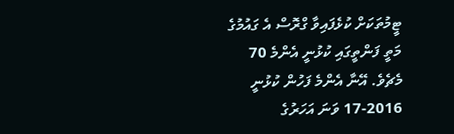ޓީމުތަކަށް ކުޅެފައިވާ ގްރޮސް އެ ގައުމުގެ މަތީ ފަންތީގައި ކުޅުނީ އެންމެ 70 މެޗެވެ. އޭނާ އެންމެ ފަހުން ކުޅުނީ 2016-17 ވަނަ އަހަރުގެ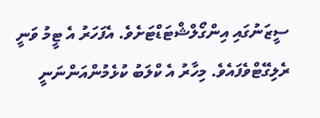ސީޒަނުގައި އިންގޯލްޝްޓަޑްޓަށެވެ. އެފަހަރު އެ ޓީމު ވަނީ ރެލިގޭޓްވެފައެވެ. މިހާރު އެ ކްލަބު ކުޅެމުންއަންނަނީ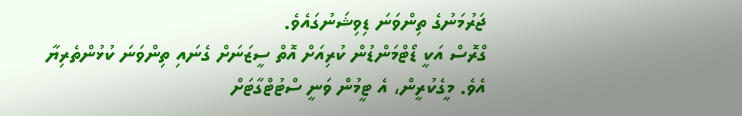ޖަރުމަނުގެ ތިންވަނަ ޑިވިޝަނުގައެވެ.
ގްރޮސް އަކީ ޑޯޓްމަންޑުން ކުރިއަށް އޮތް ސީޒަނަށް ގެނައި ތިންވަނަ ކުޅުންތެރިޔާ އެވެ. މީގެކުރީން، އެ ޓީމުން ވަނީ ސްޓުޓްގާޓަށް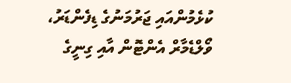ކުޅެމުންއައި ޖަރުމަނުގެ ޑިފެންޑަރު، ވޯލްޑެމާރް އެންޓޮން އާއި ގިނީގެ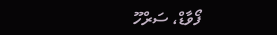ފޯވާޑް، ސަރްހޫ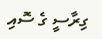ގިރާސީ ގެ ސޮއި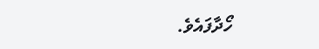ހޯދާފައެވެ.